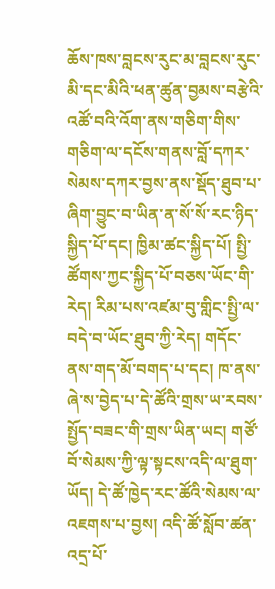ཆོས་ཁས་བླངས་རུང་མ་བླངས་རུང་མི་དང་མིའི་ཕན་ཚུན་བྱམས་བརྩེའི་འཚོ་བའི་འོག་ནས་གཅིག་གིས་གཅིག་ལ་དངོས་གནས་བློ་དཀར་སེམས་དཀར་བྱས་ནས་སྡོད་ཐུབ་པ་ཞིག་བྱུང་བ་ཡིན་ན་སོ་སོ་རང་ཉིད་སྐྱིད་པོ་དང། ཁྱིམ་ཚང་སྐྱིད་པོ། སྤྱི་ཚོགས་ཀྱང་སྐྱིད་པོ་བཅས་ཡོང་གི་རེད། རིམ་པས་འཛམ་བུ་གླིང་སྤྱི་ལ་བདེ་བ་ཡོང་ཐུབ་ཀྱི་རེད། གདོང་ནས་གད་མོ་བགད་པ་དང། ཁ་ནས་ཞེ་ས་བྱེད་པ་དེ་ཚོའི་གྲས་ཡ་རབས་སྤྱོད་བཟང་གི་གྲས་ཡིན་ཡང། གཙོ་བོ་སེམས་ཀྱི་ལྟ་སྟངས་འདི་ལ་ཐུག་ཡོད། དེ་ཚོ་ཁྱེད་རང་ཚོའི་སེམས་ལ་འཇགས་པ་བྱས། འདི་ཚོ་སློབ་ཚན་འདྲ་པོ་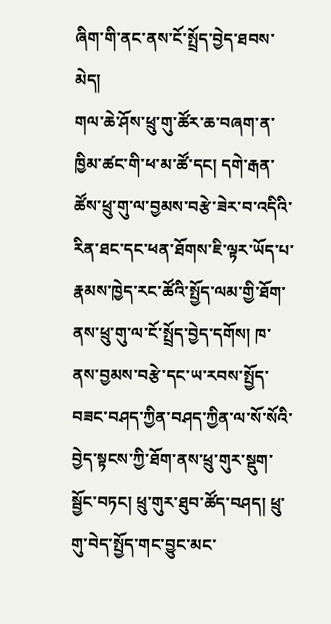ཞིག་གི་ནང་ནས་ངོ་སྤྲོད་བྱེད་ཐབས་མེད།
གལ་ཆེ་ཤོས་ཕྲུ་གུ་ཚོར་ཆ་བཞག་ན་ཁྱིམ་ཚང་གི་ཕ་མ་ཚོ་དང། དགེ་རྒན་ཚོས་ཕྲུ་གུ་ལ་བྱམས་བརྩེ་ཟེར་བ་འདིའི་རིན་ཐང་དང་ཕན་ཐོགས་ཇི་ལྟར་ཡོད་པ་རྣམས་ཁྱེད་རང་ཚོའི་སྤྱོད་ལམ་གྱི་ཐོག་ནས་ཕྲུ་གུ་ལ་ངོ་སྤྲོད་བྱེད་དགོས། ཁ་ནས་བྱམས་བརྩེ་དང་ཡ་རབས་སྤྱོད་བཟང་བཤད་ཀྱིན་བཤད་ཀྱིན་ལ་སོ་སོའི་བྱེད་སྟངས་ཀྱི་ཐོག་ནས་ཕྲུ་གུར་སྡུག་སྦྱོང་བཏང། ཕྲུ་གུར་ཐུབ་ཚོད་བཤད། ཕྲུ་གུ་བེད་སྤྱོད་གང་བྱུང་མང་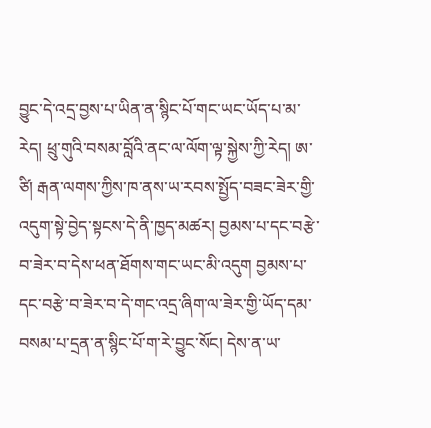བྱུང་དེ་འདྲ་བྱས་པ་ཡིན་ན་སྙིང་པོ་གང་ཡང་ཡོད་པ་མ་རེད། ཕྲུ་གུའི་བསམ་བློའི་ནང་ལ་ལོག་ལྟ་སྐྱེས་ཀྱི་རེད། ཨ་ཙི། རྒན་ལགས་ཀྱིས་ཁ་ནས་ཡ་རབས་སྤྱོད་བཟང་ཟེར་གྱི་འདུག་སྟེ་བྱེད་སྟངས་དེ་ནི་ཁྱད་མཚར། བྱམས་པ་དང་བརྩེ་བ་ཟེར་བ་དེས་ཕན་ཐོགས་གང་ཡང་མི་འདུག བྱམས་པ་དང་བརྩེ་བ་ཟེར་བ་དེ་གང་འདྲ་ཞིག་ལ་ཟེར་གྱི་ཡོད་དམ་བསམ་པ་དྲན་ན་སྙིང་པོ་ག་རེ་བྱུང་སོང། དེས་ན་ཡ་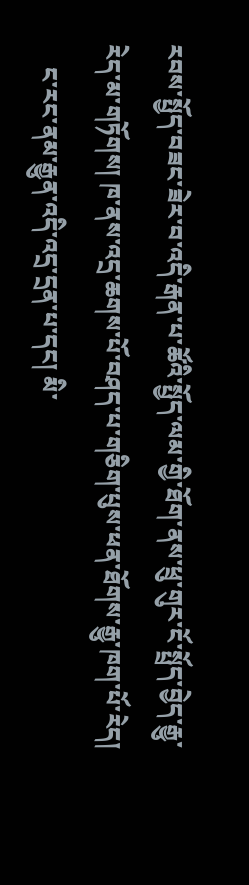རབས་སྤྱོད་བཟང་ཟེར་བ་འདི་རྒན་པ་ཚོའི་སྤྱོད་ལམ་གྱི་ཐོག་ནས་ཕྲུ་གུར་ངོ་སྤྲོད་བྱེད་རྒྱུ་རེད་མ་གཏོགས། ཁ་ནས་འདྲ་ཆགས་པོ་བཤད་པ་གཅིག་པུས་ཕན་ཐོགས་རྒྱུ་ཁག་པོ་རེད།
    ང་རང་ནམ་རྒྱུན་འདི་འདྲ་དྲན་པ་དང། མི་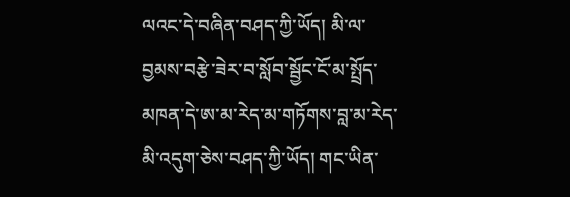ལའང་དེ་བཞིན་བཤད་ཀྱི་ཡོད། མི་ལ་བྱམས་བརྩེ་ཟེར་བ་སློབ་སྦྱོང་ངོ་མ་སྤྲོད་མཁན་དེ་ཨ་མ་རེད་མ་གཏོགས་བླ་མ་རེད་མི་འདུག་ཅེས་བཤད་ཀྱི་ཡོད། གང་ཡིན་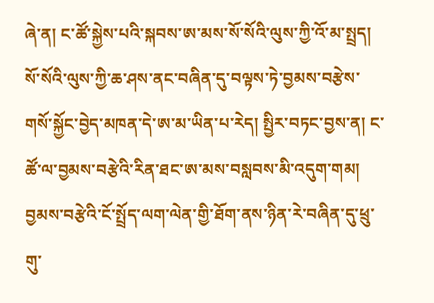ཞེ་ན། ང་ཚོ་སྐྱེས་པའི་སྐབས་ཨ་མས་སོ་སོའི་ལུས་ཀྱི་འོ་མ་སྤྲད། སོ་སོའི་ལུས་ཀྱི་ཆ་ཤས་ནང་བཞིན་དུ་བལྟས་ཏེ་བྱམས་བརྩེས་གསོ་སྐྱོང་བྱེད་མཁན་དེ་ཨ་མ་ཡིན་པ་རེད། སྤྱིར་བཏང་བྱས་ན། ང་ཚོ་ལ་བྱམས་བརྩེའི་རིན་ཐང་ཨ་མས་བསླབས་མི་འདུག་གམ། བྱམས་བརྩེའི་ངོ་སྤྲོད་ལག་ལེན་གྱི་ཐོག་ནས་ཉིན་རེ་བཞིན་དུ་ཕྲུ་གུ་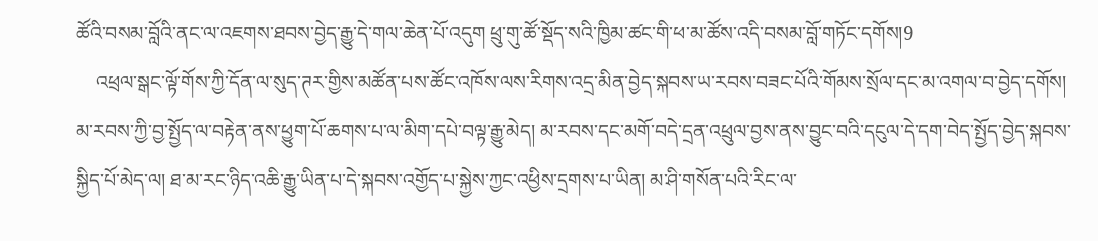ཚོའི་བསམ་བློའི་ནང་ལ་འཇགས་ཐབས་བྱེད་རྒྱུ་དེ་གལ་ཆེན་པོ་འདུག ཕྲུ་གུ་ཚོ་སྡོད་སའི་ཁྱིམ་ཚང་གི་ཕ་མ་ཚོས་འདི་བསམ་བློ་གཏོང་དགོས།9
    འཕྲལ་སྒང་ལྟོ་གོས་ཀྱི་དོན་ལ་སུད་ཊར་གྱིས་མཚོན་པས་ཚོང་འཁོས་ལས་རིགས་འདྲ་མིན་བྱེད་སྐབས་ཡ་རབས་བཟང་པོའི་གོམས་སྲོལ་དང་མ་འགལ་བ་བྱེད་དགོས། མ་རབས་ཀྱི་བྱ་སྤྱོད་ལ་བརྟེན་ནས་ཕྱུག་པོ་ཆགས་པ་ལ་མིག་དཔེ་བལྟ་རྒྱུ་མེད། མ་རབས་དང་མགོ་བདེ་དྲན་འཕྲུལ་བྱས་ནས་བྱུང་བའི་དངུལ་དེ་དག་བེད་སྤྱོད་བྱེད་སྐབས་སྐྱིད་པོ་མེད་ལ། ཐ་མ་རང་ཉིད་འཆི་རྒྱུ་ཡིན་པ་དེ་སྐབས་འགྱོད་པ་སྐྱེས་ཀྱང་འཕྱིས་དྲགས་པ་ཡིན། མ་ཤི་གསོན་པའི་རིང་ལ་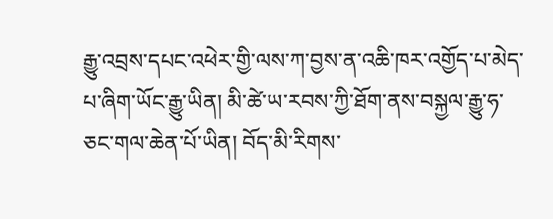རྒྱུ་འབྲས་དཔང་འཕེར་གྱི་ལས་ཀ་བྱས་ན་འཆི་ཁར་འགྱོད་པ་མེད་པ་ཞིག་ཡོང་རྒྱུ་ཡིན། མི་ཚེ་ཡ་རབས་ཀྱི་ཐོག་ནས་བསྐྱལ་རྒྱུ་ཧ་ཅང་གལ་ཆེན་པོ་ཡིན། བོད་མི་རིགས་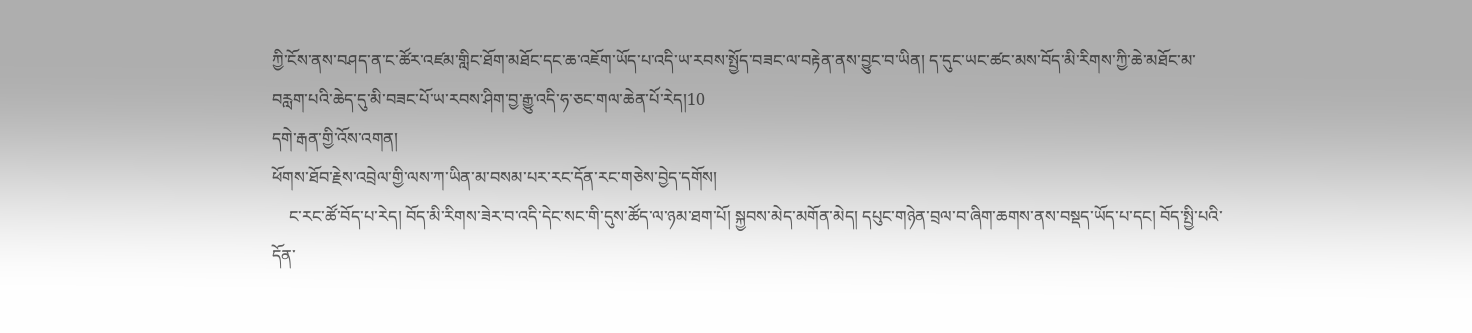ཀྱི་ངོས་ནས་བཤད་ན་ང་ཚོར་འཛམ་གླིང་ཐོག་མཐོང་དང་ཆ་འཇོག་ཡོད་པ་འདི་ཡ་རབས་སྤྱོད་བཟང་ལ་བརྟེན་ནས་བྱུང་བ་ཡིན། ད་དུང་ཡང་ཚང་མས་བོད་མི་རིགས་ཀྱི་ཆེ་མཐོང་མ་བརླག་པའི་ཆེད་དུ་མི་བཟང་པོ་ཡ་རབས་ཤིག་བྱ་རྒྱུ་འདི་ཧ་ཅང་གལ་ཆེན་པོ་རེད།10
དགེ་རྒན་གྱི་འོས་འགན།
ཕོགས་ཐོབ་རྗེས་འབྲེལ་གྱི་ལས་ཀ་ཡིན་མ་བསམ་པར་རང་དོན་རང་གཅེས་བྱེད་དགོས།
    ང་རང་ཚོ་བོད་པ་རེད། བོད་མི་རིགས་ཟེར་བ་འདི་དེང་སང་གི་དུས་ཚོད་ལ་ཉམ་ཐག་པོ། སྐྱབས་མེད་མགོན་མེད། དཔུང་གཉེན་བྲལ་བ་ཞིག་ཆགས་ནས་བསྡད་ཡོད་པ་དང། བོད་སྤྱི་པའི་དོན་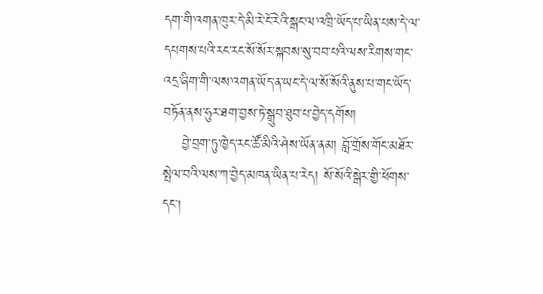དག་གི་འགན་ཁུར་དེ་མི་རེ་ངོ་རེའི་སྒང་ལ་འཁྲི་ཡོད་པ་ཡིན་པས་དེ་ལ་དཔགས་པའི་རང་རང་སོ་སོར་སྐབས་སུ་བབ་པའི་ལས་རིགས་གང་འདྲ་ཞིག་གི་ལས་འགན་ཡོད་ན་ཡང་དེ་ལ་སོ་སོའི་ནུས་པ་གང་ཡོད་བཏོན་ནས་ཧུར་ཐག་བྱས་ཏེ་སྒྲུབ་ཐུབ་པ་བྱེད་དགོས།
    བྱེ་བྲག་ཏུ་ཁྱེད་རང་ཚོ་མིའི་ཤེས་ཡོན་ནམ། བློ་གྲོས་གོང་མཐོར་སྤེལ་བའི་ལས་ཀ་བྱེད་མཁན་ཡིན་པ་རེད། སོ་སོའི་སྒེར་གྱི་ཕོགས་དང།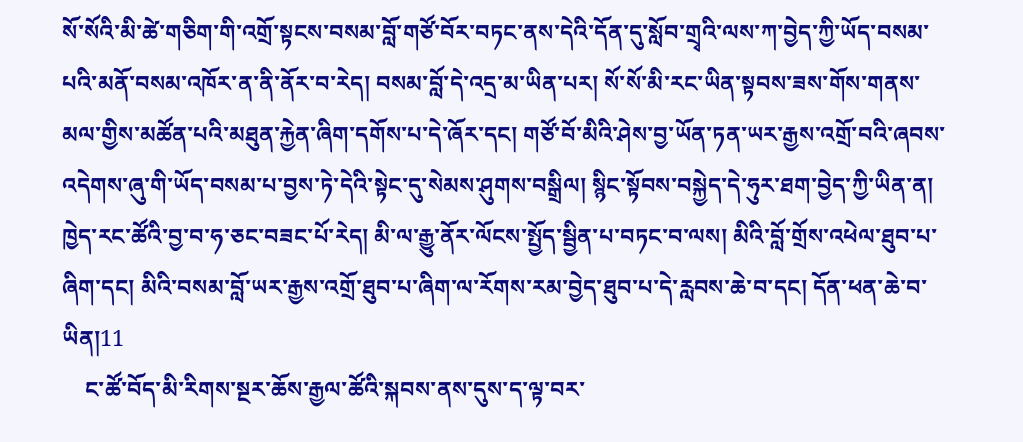སོ་སོའི་མི་ཚེ་གཅིག་གི་འགྲོ་སྟངས་བསམ་བློ་གཙོ་བོར་བཏང་ནས་དེའི་དོན་དུ་སློབ་གྲྭའི་ལས་ཀ་བྱེད་ཀྱི་ཡོད་བསམ་པའི་མནོ་བསམ་འཁོར་ན་ནི་ནོར་བ་རེད། བསམ་བློ་དེ་འདྲ་མ་ཡིན་པར། སོ་སོ་མི་རང་ཡིན་སྟབས་ཟས་གོས་གནས་མལ་གྱིས་མཚོན་པའི་མཐུན་རྐྱེན་ཞིག་དགོས་པ་དེ་ཞོར་དང། གཙོ་བོ་མིའི་ཤེས་བྱ་ཡོན་ཏན་ཡར་རྒྱས་འགྲོ་བའི་ཞབས་འདེགས་ཞུ་གི་ཡོད་བསམ་པ་བྱས་ཏེ་དེའི་སྟེང་དུ་སེམས་ཤུགས་བསྒྲིལ། སྙིང་སྟོབས་བསྐྱེད་དེ་ཧུར་ཐག་བྱེད་ཀྱི་ཡིན་ན། ཁྱེད་རང་ཚོའི་བྱ་བ་ཧ་ཅང་བཟང་པོ་རེད། མི་ལ་རྒྱུ་ནོར་ལོངས་སྤྱོད་སྦྱིན་པ་བཏང་བ་ལས། མིའི་བློ་གྲོས་འཕེལ་ཐུབ་པ་ཞིག་དང། མིའི་བསམ་བློ་ཡར་རྒྱས་འགྲོ་ཐུབ་པ་ཞིག་ལ་རོགས་རམ་བྱེད་ཐུབ་པ་དེ་རླབས་ཆེ་བ་དང། དོན་ཕན་ཆེ་བ་ཡིན།11
    ང་ཚོ་བོད་མི་རིགས་སྔར་ཆོས་རྒྱལ་ཚོའི་སྐབས་ནས་དུས་ད་ལྟ་བར་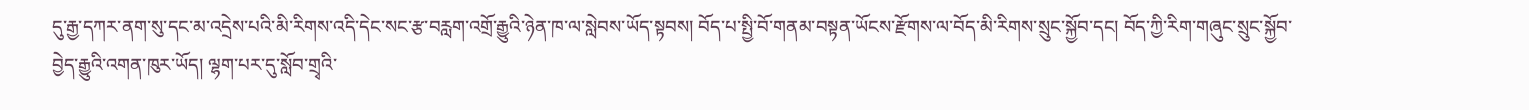དུ་རྒྱ་དཀར་ནག་སུ་དང་མ་འདྲེས་པའི་མི་རིགས་འདི་དེང་སང་རྩ་བརླག་འགྲོ་རྒྱུའི་ཉེན་ཁ་ལ་སླེབས་ཡོད་སྟབས། བོད་པ་སྤྱི་བོ་གནམ་བསྟན་ཡོངས་རྫོགས་ལ་བོད་མི་རིགས་སྲུང་སྐྱོབ་དང། བོད་ཀྱི་རིག་གཞུང་སྲུང་སྐྱོབ་བྱེད་རྒྱུའི་འགན་ཁུར་ཡོད། ལྷག་པར་དུ་སློབ་གྲྭའི་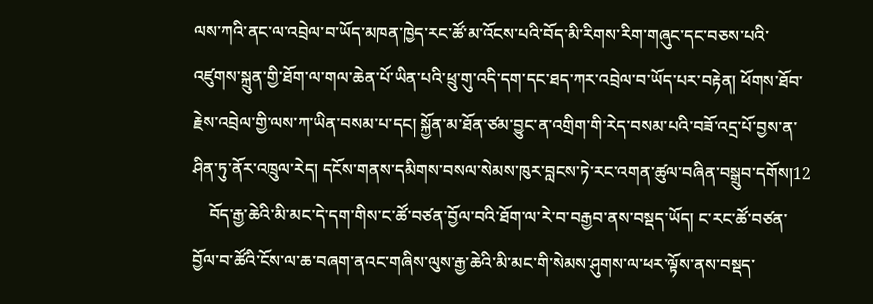ལས་ཀའི་ནང་ལ་འབྲེལ་བ་ཡོད་མཁན་ཁྱེད་རང་ཚོ་མ་འོངས་པའི་བོད་མི་རིགས་རིག་གཞུང་དང་བཅས་པའི་འཛུགས་སྐྲུན་གྱི་ཐོག་ལ་གལ་ཆེན་པོ་ཡིན་པའི་ཕྲུ་གུ་འདི་དག་དང་ཐད་ཀར་འབྲེལ་བ་ཡོད་པར་བརྟེན། ཕོགས་ཐོབ་རྗེས་འབྲེལ་གྱི་ལས་ཀ་ཡིན་བསམ་པ་དང། སྐྱོན་མ་ཐོན་ཙམ་བྱུང་ན་འགྲིག་གི་རེད་བསམ་པའི་བཟོ་འདྲ་པོ་བྱས་ན་ཤིན་ཏུ་ནོར་འཁྲུལ་རེད། དངོས་གནས་དམིགས་བསལ་སེམས་ཁུར་བླངས་ཏེ་རང་འགན་ཚུལ་བཞིན་བསྒྲུབ་དགོས།12
    བོད་རྒྱ་ཆེའི་མི་མང་དེ་དག་གིས་ང་ཚོ་བཙན་བྱོལ་བའི་ཐོག་ལ་རེ་བ་བརྒྱབ་ནས་བསྡད་ཡོད། ང་རང་ཚོ་བཙན་བྱོལ་བ་ཚོའི་ངོས་ལ་ཆ་བཞག་ནའང་གཞིས་ལུས་རྒྱ་ཆེའི་མི་མང་གི་སེམས་ཤུགས་ལ་ཕར་ལྟོས་ནས་བསྡད་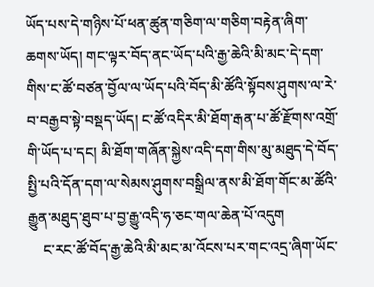ཡོད་པས་དེ་གཉིས་པོ་ཕན་ཚུན་གཅིག་ལ་གཅིག་བརྟེན་ཞིག་ཆགས་ཡོད། གང་ལྟར་བོད་ནང་ཡོད་པའི་རྒྱ་ཆེའི་མི་མང་དེ་དག་གིས་ང་ཚོ་བཙན་བྱོལ་ལ་ཡོད་པའི་བོད་མི་ཚོའི་སྟོབས་ཤུགས་ལ་རེ་བ་བརྒྱབ་སྟེ་བསྡད་ཡོད། ང་ཚོ་འདིར་མི་ཐོག་རྒན་པ་ཚོ་རྫོགས་འགྲོ་གི་ཡོད་པ་དང། མི་ཐོག་གཞོན་སྐྱེས་འདི་དག་གིས་མུ་མཐུད་དེ་བོད་སྤྱི་པའི་དོན་དག་ལ་སེམས་ཤུགས་བསྒྲིལ་ནས་མི་ཐོག་གོང་མ་ཚོའི་རྒྱུན་མཐུད་ཐུབ་པ་བྱ་རྒྱུ་འདི་ཧ་ཅང་གལ་ཆེན་པོ་འདུག
    ང་རང་ཚོ་བོད་རྒྱ་ཆེའི་མི་མང་མ་འོངས་པར་གང་འདྲ་ཞིག་ཡོང་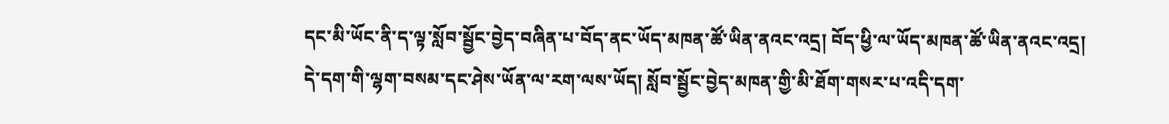དང་མི་ཡོང་ནི་ད་ལྟ་སློབ་སྦྱོང་བྱེད་བཞིན་པ་བོད་ནང་ཡོད་མཁན་ཚོ་ཡིན་ནའང་འདྲ། བོད་ཕྱི་ལ་ཡོད་མཁན་ཚོ་ཡིན་ནའང་འདྲ། དེ་དག་གི་ལྷག་བསམ་དང་ཤེས་ཡོན་ལ་རག་ལས་ཡོད། སློབ་སྦྱོང་བྱེད་མཁན་གྱི་མི་ཐོག་གསར་པ་འདི་དག་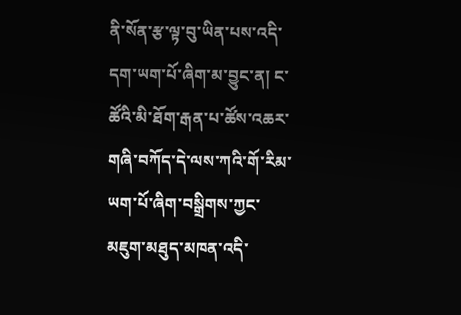ནི་སོན་རྩ་ལྟ་བུ་ཡིན་པས་འདི་དག་ཡག་པོ་ཞིག་མ་བྱུང་ན། ང་ཚོའི་མི་ཐོག་རྒན་པ་ཚོས་འཆར་གཞི་བཀོད་དེ་ལས་ཀའི་གོ་རིམ་ཡག་པོ་ཞིག་བསྒྲིགས་ཀྱང་མཇུག་མཐུད་མཁན་འདི་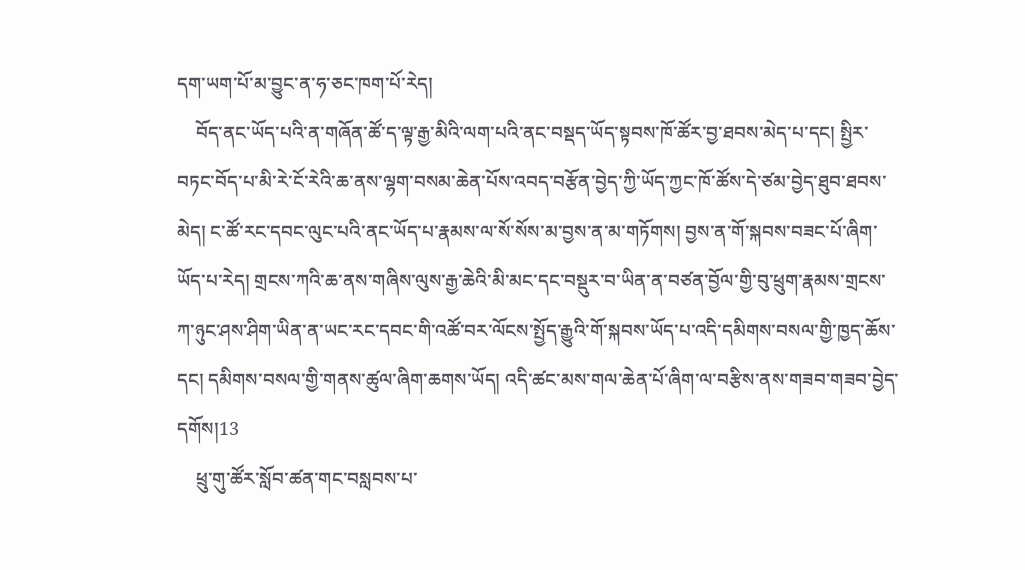དག་ཡག་པོ་མ་བྱུང་ན་ཧ་ཅང་ཁག་པོ་རེད།
    བོད་ནང་ཡོད་པའི་ན་གཞོན་ཚོ་ད་ལྟ་རྒྱ་མིའི་ལག་པའི་ནང་བསྡད་ཡོད་སྟབས་ཁོ་ཚོར་བྱ་ཐབས་མེད་པ་དང། སྤྱིར་བཏང་བོད་པ་མི་རེ་ངོ་རེའི་ཆ་ནས་ལྷག་བསམ་ཆེན་པོས་འབད་བརྩོན་བྱེད་ཀྱི་ཡོད་ཀྱང་ཁོ་ཚོས་དེ་ཙམ་བྱེད་ཐུབ་ཐབས་མེད། ང་ཚོ་རང་དབང་ལུང་པའི་ནང་ཡོད་པ་རྣམས་ལ་སོ་སོས་མ་བྱས་ན་མ་གཏོགས། བྱས་ན་གོ་སྐབས་བཟང་པོ་ཞིག་ཡོད་པ་རེད། གྲངས་ཀའི་ཆ་ནས་གཞིས་ལུས་རྒྱ་ཆེའི་མི་མང་དང་བསྡུར་བ་ཡིན་ན་བཙན་བྱོལ་གྱི་བུ་ཕྲུག་རྣམས་གྲངས་ཀ་ཉུང་ཤས་ཤིག་ཡིན་ན་ཡང་རང་དབང་གི་འཚོ་བར་ལོངས་སྤྱོད་རྒྱུའི་གོ་སྐབས་ཡོད་པ་འདི་དམིགས་བསལ་གྱི་ཁྱད་ཆོས་དང། དམིགས་བསལ་གྱི་གནས་ཚུལ་ཞིག་ཆགས་ཡོད། འདི་ཚང་མས་གལ་ཆེན་པོ་ཞིག་ལ་བརྩིས་ནས་གཟབ་གཟབ་བྱེད་དགོས།13
    ཕྲུ་གུ་ཚོར་སློབ་ཚན་གང་བསླབས་པ་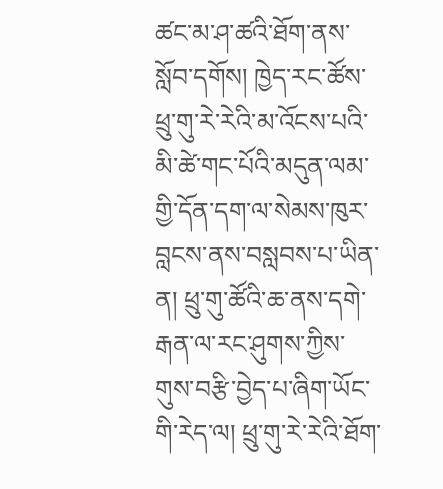ཚང་མ་ཤ་ཚའི་ཐོག་ནས་སློབ་དགོས། ཁྱེད་རང་ཚོས་ཕྲུ་གུ་རེ་རེའི་མ་འོངས་པའི་མི་ཚེ་གང་པོའི་མདུན་ལམ་གྱི་དོན་དག་ལ་སེམས་ཁུར་བླངས་ནས་བསླབས་པ་ཡིན་ན། ཕྲུ་གུ་ཚོའི་ཆ་ནས་དགེ་རྒན་ལ་རང་ཤུགས་ཀྱིས་གུས་བརྩི་བྱེད་པ་ཞིག་ཡོང་གི་རེད་ལ། ཕྲུ་གུ་རེ་རེའི་ཐོག་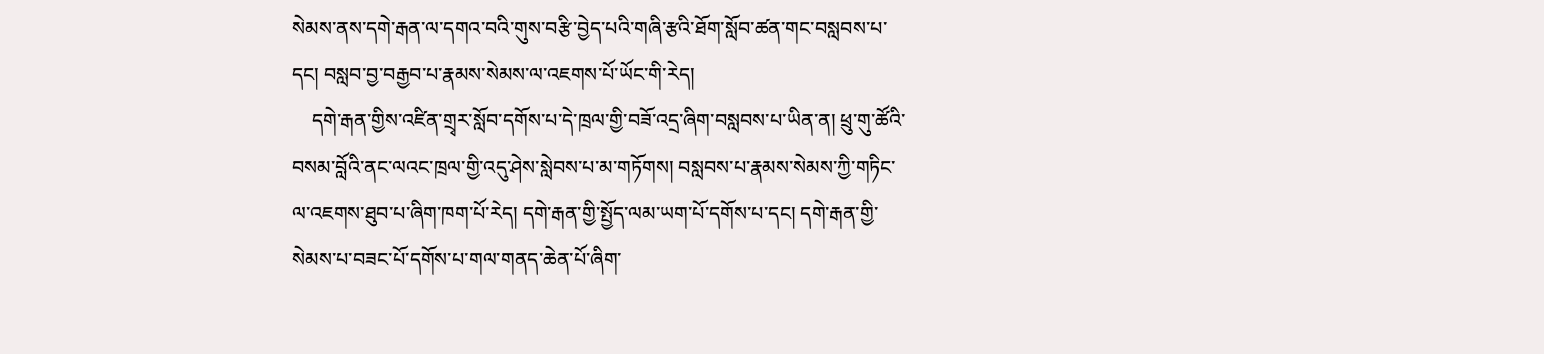སེམས་ནས་དགེ་རྒན་ལ་དགའ་བའི་གུས་བརྩི་བྱེད་པའི་གཞི་རྩའི་ཐོག་སློབ་ཚན་གང་བསླབས་པ་དང། བསླབ་བྱ་བརྒྱབ་པ་རྣམས་སེམས་ལ་འཇགས་པོ་ཡོང་གི་རེད།
    དགེ་རྒན་གྱིས་འཛིན་གྲྭར་སློབ་དགོས་པ་དེ་ཁྲལ་གྱི་བཟོ་འདྲ་ཞིག་བསླབས་པ་ཡིན་ན། ཕྲུ་གུ་ཚོའི་བསམ་བློའི་ནང་ལའང་ཁྲལ་གྱི་འདུ་ཤེས་སླེབས་པ་མ་གཏོགས། བསླབས་པ་རྣམས་སེམས་ཀྱི་གཏིང་ལ་འཇགས་ཐུབ་པ་ཞིག་ཁག་པོ་རེད། དགེ་རྒན་གྱི་སྤྱོད་ལམ་ཡག་པོ་དགོས་པ་དང། དགེ་རྒན་གྱི་སེམས་པ་བཟང་པོ་དགོས་པ་གལ་གནད་ཆེན་པོ་ཞིག་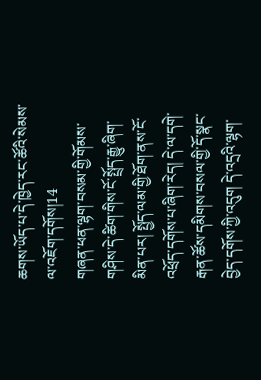ཆགས་ཡོད་པ་དེ་ཁྱེད་རང་ཚོའི་སེམས་ལ་འཇོག་དགོས།14
གཞན་ཕན་ལྷག་བསམ་གྱི་གོམས་གཤིས་དེ་ཚིག་གིས་ངོ་སྤྲོད་རྒྱུ་ཞིག་མིན་པར། སྤྱོད་ལམ་གྱི་ཐོག་ནས་ངོ་འཕྲོད་དགོས་པ་ཞིག་རེད། དེ་ལ་དགེ་རྒན་ཚོས་དམིགས་བསལ་གྱི་དོ་སྣང་བྱེད་དགོས་ཀྱི་འདུག དེ་འདྲའི་ལྷག་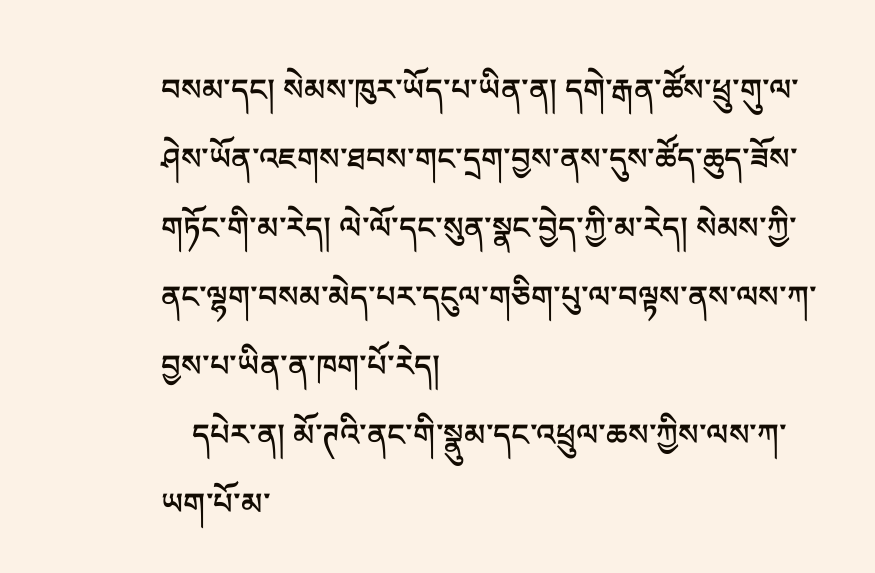བསམ་དང། སེམས་ཁུར་ཡོད་པ་ཡིན་ན། དགེ་རྒན་ཚོས་ཕྲུ་གུ་ལ་ཤེས་ཡོན་འཇགས་ཐབས་གང་དྲག་བྱས་ནས་དུས་ཚོད་ཆུད་ཟོས་གཏོང་གི་མ་རེད། ལེ་ལོ་དང་སུན་སྣང་བྱེད་ཀྱི་མ་རེད། སེམས་ཀྱི་ནང་ལྷག་བསམ་མེད་པར་དངུལ་གཅིག་པུ་ལ་བལྟས་ནས་ལས་ཀ་བྱས་པ་ཡིན་ན་ཁག་པོ་རེད།
    དཔེར་ན། མོ་ཊའི་ནང་གི་སྣུམ་དང་འཕྲུལ་ཆས་ཀྱིས་ལས་ཀ་ཡག་པོ་མ་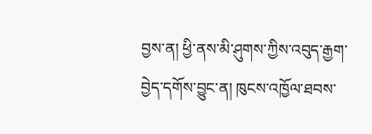བྱས་ན། ཕྱི་ནས་མི་ཤུགས་ཀྱིས་འབུད་རྒྱག་བྱེད་དགོས་བྱུང་ན། ཁུངས་འཁྱོལ་ཐབས་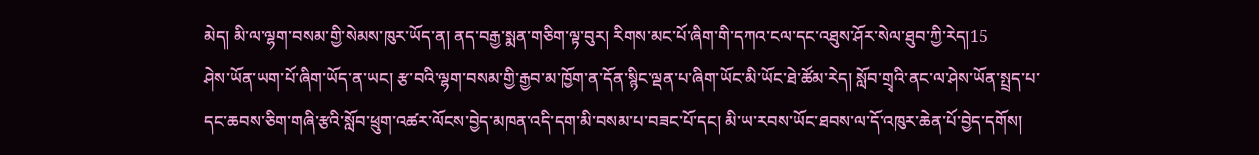མེད། མི་ལ་ལྷག་བསམ་གྱི་སེམས་ཁུར་ཡོད་ན། ནད་བརྒྱ་སྨན་གཅིག་ལྟ་བུར། རིགས་མང་པོ་ཞིག་གི་དཀའ་ངལ་དང་འཐུས་ཤོར་སེལ་ཐུབ་ཀྱི་རེད།15
ཤེས་ཡོན་ཡག་པོ་ཞིག་ཡོད་ན་ཡང། རྩ་བའི་ལྷག་བསམ་གྱི་རྒྱབ་མ་ཁྱོག་ན་དོན་སྙིང་ལྡན་པ་ཞིག་ཡོང་མི་ཡོང་ཐེ་ཚོམ་རེད། སློབ་གྲྭའི་ནང་ལ་ཤེས་ཡོན་སྤྲད་པ་དང་ཆབས་ཅིག་གཞི་རྩའི་སློབ་ཕྲུག་འཚར་ལོངས་བྱེད་མཁན་འདི་དག་མི་བསམ་པ་བཟང་པོ་དང། མི་ཡ་རབས་ཡོང་ཐབས་ལ་དོ་འཁུར་ཆེན་པོ་བྱེད་དགོས།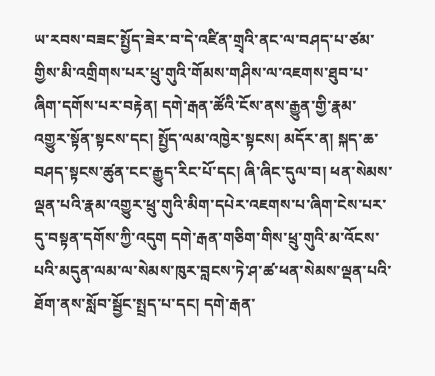ཡ་རབས་བཟང་སྤྱོད་ཟེར་བ་དེ་འཛིན་གྲྭའི་ནང་ལ་བཤད་པ་ཙམ་གྱིས་མི་འགྲིགས་པར་ཕྲུ་གུའི་གོམས་གཤིས་ལ་འཇགས་ཐུབ་པ་ཞིག་དགོས་པར་བརྟེན། དགེ་རྒན་ཚོའི་ངོས་ནས་རྒྱུན་གྱི་རྣམ་འགྱུར་སྟོན་སྟངས་དང། སྤྱོད་ལམ་འཁྱེར་སྟངས། མདོར་ན། སྐད་ཆ་བཤད་སྟངས་ཚུན་ངང་རྒྱུད་རིང་པོ་དང། ཞི་ཞིང་དུལ་བ། ཕན་སེམས་ལྡན་པའི་རྣམ་འགྱུར་ཕྲུ་གུའི་མིག་དཔེར་འཇགས་པ་ཞིག་ངེས་པར་དུ་བསྟན་དགོས་ཀྱི་འདུག དགེ་རྒན་གཅིག་གིས་ཕྲུ་གུའི་མ་འོངས་པའི་མདུན་ལམ་ལ་སེམས་ཁུར་བླངས་ཏེ་ཤ་ཚ་ཕན་སེམས་ལྡན་པའི་ཐོག་ནས་སློབ་སྦྱོང་སྤྲད་པ་དང། དགེ་རྒན་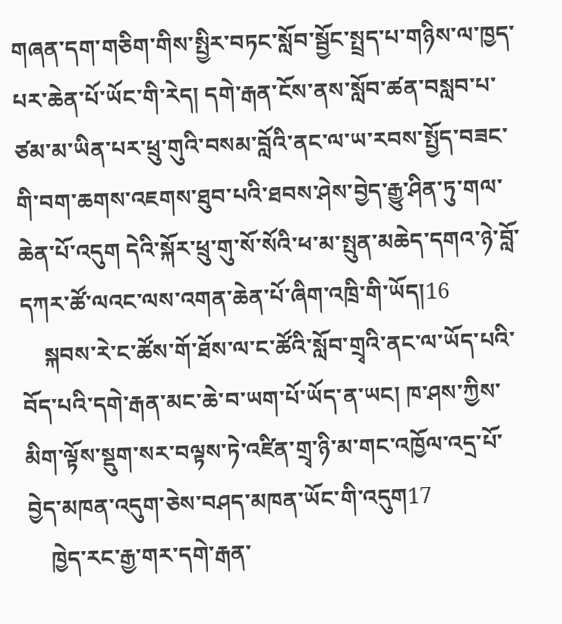གཞན་དག་གཅིག་གིས་སྤྱིར་བཏང་སློབ་སྦྱོང་སྤྲད་པ་གཉིས་ལ་ཁྱད་པར་ཆེན་པོ་ཡོང་གི་རེད། དགེ་རྒན་ངོས་ནས་སློབ་ཚན་བསླབ་པ་ཙམ་མ་ཡིན་པར་ཕྲུ་གུའི་བསམ་བློའི་ནང་ལ་ཡ་རབས་སྤྱོད་བཟང་གི་བག་ཆགས་འཇགས་ཐུབ་པའི་ཐབས་ཤེས་བྱེད་རྒྱུ་ཤིན་ཏུ་གལ་ཆེན་པོ་འདུག དེའི་སྐོར་ཕྲུ་གུ་སོ་སོའི་ཕ་མ་སྤུན་མཆེད་དགའ་ཉེ་བློ་དཀར་ཚོ་ལའང་ལས་འགན་ཆེན་པོ་ཞིག་འཁྲི་གི་ཡོད།16
    སྐབས་རེ་ང་ཚོས་གོ་ཐོས་ལ་ང་ཚོའི་སློབ་གྲྭའི་ནང་ལ་ཡོད་པའི་བོད་པའི་དགེ་རྒན་མང་ཆེ་བ་ཡག་པོ་ཡོད་ན་ཡང། ཁ་ཤས་ཀྱིས་མིག་ལྟོས་སྡུག་སར་བལྟས་ཏེ་འཛིན་གྲྭ་ཉི་མ་གང་འཁྱོལ་འདྲ་པོ་བྱེད་མཁན་འདུག་ཅེས་བཤད་མཁན་ཡོང་གི་འདུག17
    ཁྱེད་རང་རྒྱ་གར་དགེ་རྒན་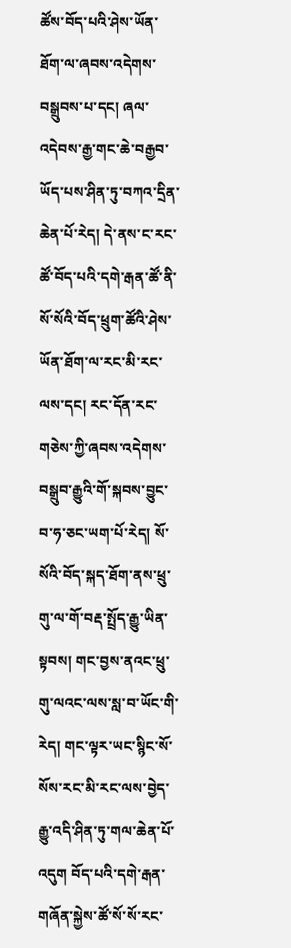ཚོས་བོད་པའི་ཤེས་ཡོན་ཐོག་ལ་ཞབས་འདེགས་བསྒྲུབས་པ་དང། ཞལ་འདེབས་རྒྱ་གང་ཆེ་བརྒྱབ་ཡོད་པས་ཤིན་ཏུ་བཀའ་དྲིན་ཆེན་པོ་རེད། དེ་ནས་ང་རང་ཚོ་བོད་པའི་དགེ་རྒན་ཚོ་ནི་སོ་སོའི་བོད་ཕྲུག་ཚོའི་ཤེས་ཡོན་ཐོག་ལ་རང་མི་རང་ལས་དང། རང་དོན་རང་གཅེས་ཀྱི་ཞབས་འདེགས་བསྒྲུབ་རྒྱུའི་གོ་སྐབས་བྱུང་བ་ཧ་ཅང་ཡག་པོ་རེད། སོ་སོའི་བོད་སྐད་ཐོག་ནས་ཕྲུ་གུ་ལ་གོ་བརྡ་སྤྲོད་རྒྱུ་ཡིན་སྟབས། གང་བྱས་ནའང་ཕྲུ་གུ་ལའང་ལས་སླ་བ་ཡོང་གི་རེད། གང་ལྟར་ཡང་སྙིང་སོ་སོས་རང་མི་རང་ལས་བྱེད་རྒྱུ་འདི་ཤིན་ཏུ་གལ་ཆེན་པོ་འདུག བོད་པའི་དགེ་རྒན་གཞོན་སྐྱེས་ཚོ་སོ་སོ་རང་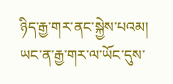ཉིད་རྒྱ་གར་ནང་སྐྱེས་པའམ། ཡང་ན་རྒྱ་གར་ལ་ཡོང་དུས་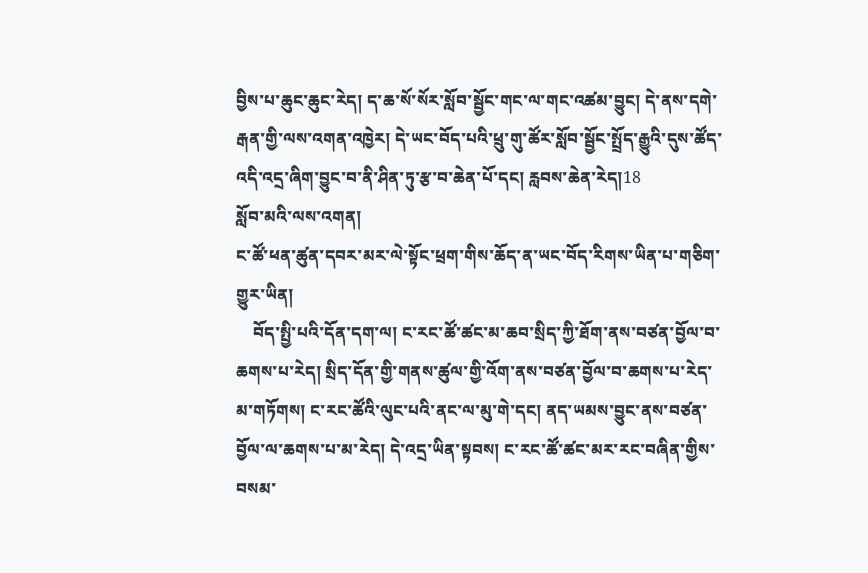བྱིས་པ་ཆུང་ཆུང་རེད། ད་ཆ་སོ་སོར་སློབ་སྦྱོང་གང་ལ་གང་འཚམ་བྱུང། དེ་ནས་དགེ་རྒན་གྱི་ལས་འགན་འཁྱེར། དེ་ཡང་བོད་པའི་ཕྲུ་གུ་ཚོར་སློབ་སྦྱོང་སྤྲོད་རྒྱུའི་དུས་ཚོད་འདི་འདྲ་ཞིག་བྱུང་བ་ནི་ཤིན་ཏུ་རྩ་བ་ཆེན་པོ་དང། རླབས་ཆེན་རེད།18
སློབ་མའི་ལས་འགན།
ང་ཚོ་ཕན་ཚུན་དབར་མར་ལེ་སྟོང་ཕྲག་གིས་ཆོད་ན་ཡང་བོད་རིགས་ཡིན་པ་གཅིག་གྱུར་ཡིན།
    བོད་སྤྱི་པའི་དོན་དག་ལ། ང་རང་ཚོ་ཚང་མ་ཆབ་སྲིད་ཀྱི་ཐོག་ནས་བཙན་བྱོལ་བ་ཆགས་པ་རེད། སྲིད་དོན་གྱི་གནས་ཚུལ་གྱི་འོག་ནས་བཙན་བྱོལ་བ་ཆགས་པ་རེད་མ་གཏོགས། ང་རང་ཚོའི་ལུང་པའི་ནང་ལ་མུ་གེ་དང། ནད་ཡམས་བྱུང་ནས་བཙན་བྱོལ་ལ་ཆགས་པ་མ་རེད། དེ་འདྲ་ཡིན་སྟབས། ང་རང་ཚོ་ཚང་མར་རང་བཞིན་གྱིས་བསམ་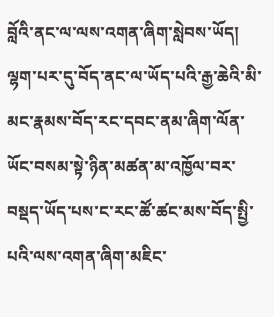བློའི་ནང་ལ་ལས་འགན་ཞིག་སླེབས་ཡོད། ལྷག་པར་དུ་བོད་ནང་ལ་ཡོད་པའི་རྒྱ་ཆེའི་མི་མང་རྣམས་བོད་རང་དབང་ནམ་ཞིག་ལོན་ཡོང་བསམ་སྟེ་ཉིན་མཚན་མ་འཁྱོལ་བར་བསྡད་ཡོད་པས་ང་རང་ཚོ་ཚང་མས་བོད་སྤྱི་པའི་ལས་འགན་ཞིག་མཇིང་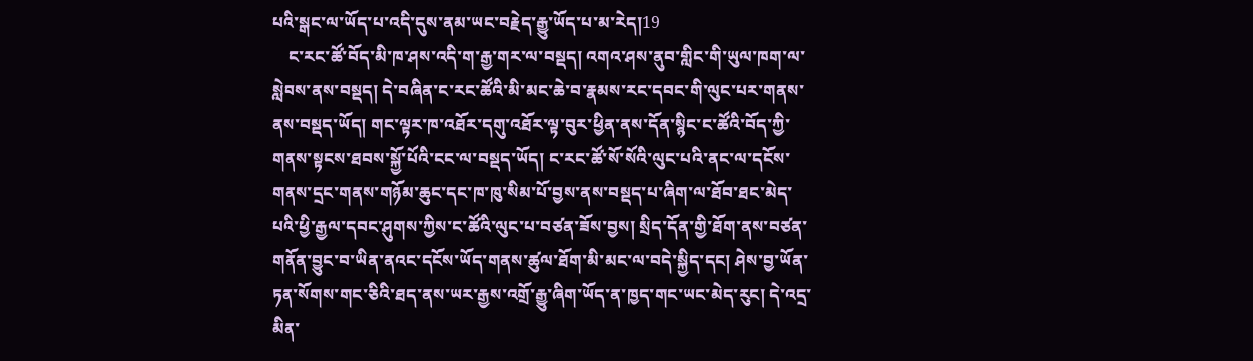པའི་སྒང་ལ་ཡོད་པ་འདི་དུས་ནམ་ཡང་བརྗེད་རྒྱུ་ཡོད་པ་མ་རེད།19
    ང་རང་ཚོ་བོད་མི་ཁ་ཤས་འདི་ག་རྒྱ་གར་ལ་བསྡད། འགའ་ཤས་ནུབ་གླིང་གི་ཡུལ་ཁག་ལ་སླེབས་ནས་བསྡད། དེ་བཞིན་ང་རང་ཚོའི་མི་མང་ཆེ་བ་རྣམས་རང་དབང་གི་ལུང་པར་གནས་ནས་བསྡད་ཡོད། གང་ལྟར་ཁ་འཐོར་དགུ་འཐོར་ལྟ་བུར་ཕྱིན་ནས་དོན་སྙིང་ང་ཚོའི་བོད་ཀྱི་གནས་སྟངས་ཐབས་སྐྱོ་པོའི་ངང་ལ་བསྡད་ཡོད། ང་རང་ཚོ་སོ་སོའི་ལུང་པའི་ནང་ལ་དངོས་གནས་དྲང་གནས་གཉོམ་ཆུང་དང་ཁ་ཁུ་སིམ་པོ་བྱས་ནས་བསྡད་པ་ཞིག་ལ་ཐོབ་ཐང་མེད་པའི་ཕྱི་རྒྱལ་དབང་ཤུགས་ཀྱིས་ང་ཚོའི་ལུང་པ་བཙན་ཟོས་བྱས། སྲིད་དོན་གྱི་ཐོག་ནས་བཙན་གནོན་བྱུང་བ་ཡིན་ནའང་དངོས་ཡོད་གནས་ཚུལ་ཐོག་མི་མང་ལ་བདེ་སྐྱིད་དང། ཤེས་བྱ་ཡོན་ཏན་སོགས་གང་ཅིའི་ཐད་ནས་ཡར་རྒྱས་འགྲོ་རྒྱུ་ཞིག་ཡོད་ན་ཁྱད་གང་ཡང་མེད་རུང། དེ་འདྲ་མིན་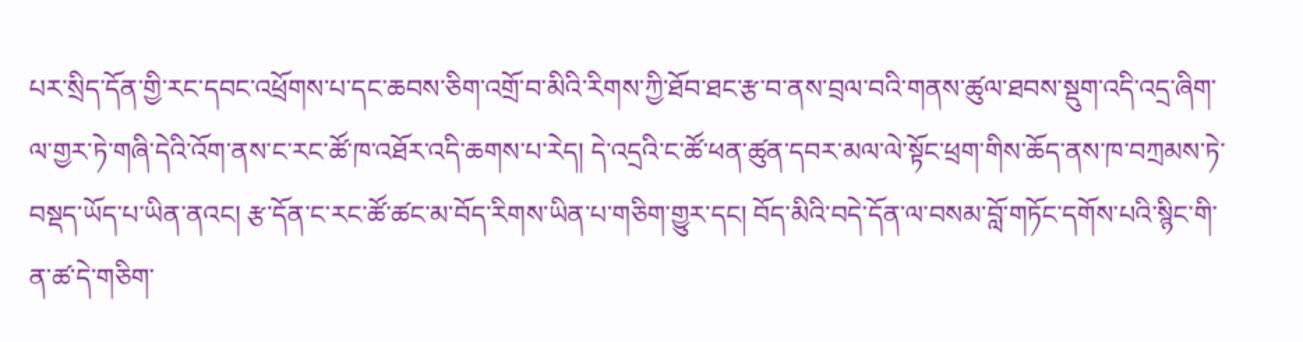པར་སྲིད་དོན་གྱི་རང་དབང་འཕྲོགས་པ་དང་ཆབས་ཅིག་འགྲོ་བ་མིའི་རིགས་ཀྱི་ཐོབ་ཐང་རྩ་བ་ནས་བྲལ་བའི་གནས་ཚུལ་ཐབས་སྡུག་འདི་འདྲ་ཞིག་ལ་གྱར་ཏེ་གཞི་དེའི་འོག་ནས་ང་རང་ཚོ་ཁ་འཐོར་འདི་ཆགས་པ་རེད། དེ་འདྲའི་ང་ཚོ་ཕན་ཚུན་དབར་མལ་ལེ་སྟོང་ཕྲག་གིས་ཆོད་ནས་ཁ་བཀྲམས་ཏེ་བསྡད་ཡོད་པ་ཡིན་ནའང། རྩ་དོན་ང་རང་ཚོ་ཚང་མ་བོད་རིགས་ཡིན་པ་གཅིག་གྱུར་དང། བོད་མིའི་བདེ་དོན་ལ་བསམ་བློ་གཏོང་དགོས་པའི་སྙིང་གི་ན་ཚ་དེ་གཅིག་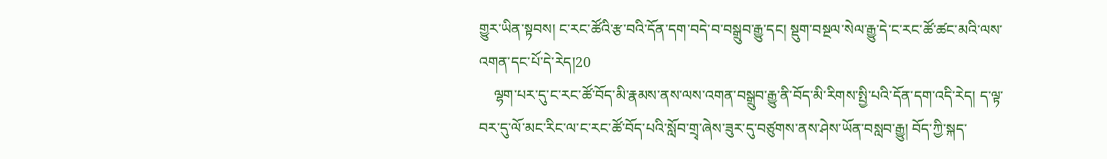གྱུར་ཡིན་སྟབས། ང་རང་ཚོའི་རྩ་བའི་དོན་དག་བདེ་བ་བསྒྲུབ་རྒྱུ་དང། སྡུག་བསྔལ་སེལ་རྒྱུ་དེ་ང་རང་ཚོ་ཚང་མའི་ལས་འགན་དང་པོ་དེ་རེད།20
    ལྷག་པར་དུ་ང་རང་ཚོ་བོད་མི་རྣམས་ནས་ལས་འགན་བསྒྲུབ་རྒྱུ་ནི་བོད་མི་རིགས་སྤྱི་པའི་དོན་དག་འདི་རེད། ད་ལྟ་བར་དུ་ལོ་མང་རིང་ལ་ང་རང་ཚོ་བོད་པའི་སློབ་གྲྭ་ཞེས་ཟུར་དུ་བཙུགས་ནས་ཤེས་ཡོན་བསླབ་རྒྱུ། བོད་ཀྱི་སྐད་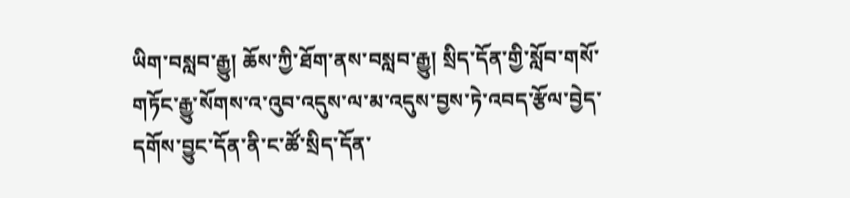ཡིག་བསླབ་རྒྱུ། ཆོས་ཀྱི་ཐོག་ནས་བསླབ་རྒྱུ། སྲིད་དོན་གྱི་སློབ་གསོ་གཏོང་རྒྱུ་སོགས་འ་འུབ་འདུས་ལ་མ་འདུས་བྱས་ཏེ་འབད་རྩོལ་བྱེད་དགོས་བྱུང་དོན་ནི་ང་ཚོ་སྲིད་དོན་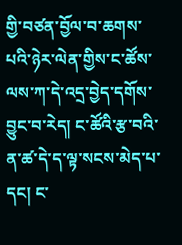གྱི་བཙན་བྱོལ་བ་ཆགས་པའི་ཉེར་ལེན་གྱིས་ང་ཚོས་ལས་ཀ་དེ་འདྲ་བྱེད་དགོས་བྱུང་བ་རེད། ང་ཚོའི་རྩ་བའི་ན་ཚ་དེ་ད་ལྟ་སངས་མེད་པ་དང། ང་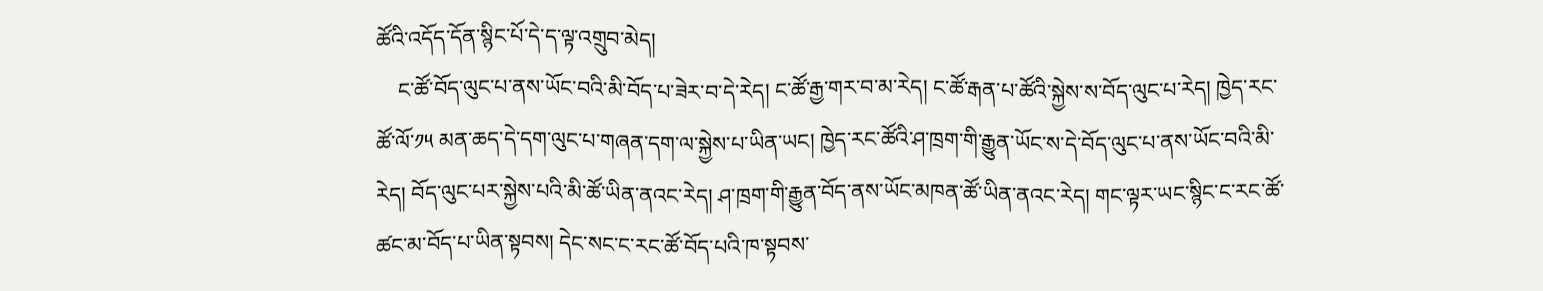ཚོའི་འདོད་དོན་སྙིང་པོ་དེ་ད་ལྟ་འགྲུབ་མེད།
    ང་ཚོ་བོད་ལུང་པ་ནས་ཡོང་བའི་མི་བོད་པ་ཟེར་བ་དེ་རེད། ང་ཚོ་རྒྱ་གར་བ་མ་རེད། ང་ཚོ་རྒན་པ་ཚོའི་སྐྱེས་ས་བོད་ལུང་པ་རེད། ཁྱེད་རང་ཚོ་ལོ་༡༥ མན་ཆད་དེ་དག་ལུང་པ་གཞན་དག་ལ་སྐྱེས་པ་ཡིན་ཡང། ཁྱེད་རང་ཚོའི་ཤ་ཁྲག་གི་རྒྱུན་ཡོང་ས་དེ་བོད་ལུང་པ་ནས་ཡོང་བའི་མི་རེད། བོད་ལུང་པར་སྐྱེས་པའི་མི་ཚོ་ཡིན་ནའང་རེད། ཤ་ཁྲག་གི་རྒྱུན་བོད་ནས་ཡོང་མཁན་ཚོ་ཡིན་ནའང་རེད། གང་ལྟར་ཡང་སྙིང་ང་རང་ཚོ་ཚང་མ་བོད་པ་ཡིན་སྟབས། དེང་སང་ང་རང་ཚོ་བོད་པའི་ཁ་སྟབས་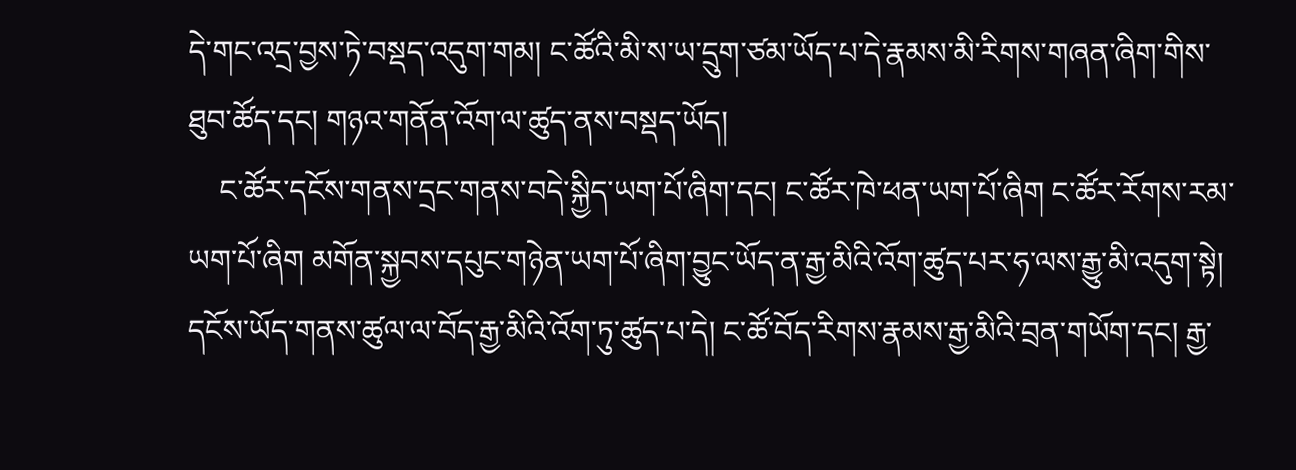དེ་གང་འདྲ་བྱས་ཏེ་བསྡད་འདུག་གམ། ང་ཚོའི་མི་ས་ཡ་དྲུག་ཙམ་ཡོད་པ་དེ་རྣམས་མི་རིགས་གཞན་ཞིག་གིས་ཐུབ་ཚོད་དང། གཉའ་གནོན་འོག་ལ་ཚུད་ནས་བསྡད་ཡོད།
    ང་ཚོར་དངོས་གནས་དྲང་གནས་བདེ་སྐྱིད་ཡག་པོ་ཞིག་དང། ང་ཚོར་ཁེ་ཕན་ཡག་པོ་ཞིག ང་ཚོར་རོགས་རམ་ཡག་པོ་ཞིག མགོན་སྐྱབས་དཔུང་གཉེན་ཡག་པོ་ཞིག་བྱུང་ཡོད་ན་རྒྱ་མིའི་འོག་ཚུད་པར་ཧ་ལས་རྒྱུ་མི་འདུག་སྟེ། དངོས་ཡོད་གནས་ཚུལ་ལ་བོད་རྒྱ་མིའི་འོག་ཏུ་ཚུད་པ་དེ། ང་ཚོ་བོད་རིགས་རྣམས་རྒྱ་མིའི་བྲན་གཡོག་དང། རྒྱ་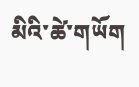མིའི་ཚེ་གཡོག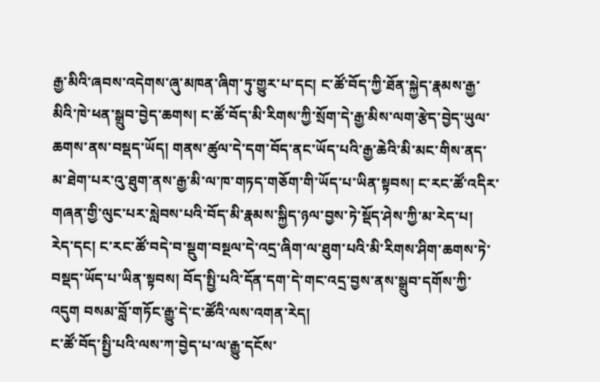རྒྱ་མིའི་ཞབས་འདེགས་ཞུ་མཁན་ཞིག་ཏུ་གྱུར་པ་དང། ང་ཚོ་བོད་ཀྱི་ཐོན་སྐྱེད་རྣམས་རྒྱ་མིའི་ཁེ་ཕན་སྒྲུབ་བྱེད་ཆགས། ང་ཚོ་བོད་མི་རིགས་ཀྱི་སྲོག་དེ་རྒྱ་མིས་ལག་རྩེད་བྱེད་ཡུལ་ཆགས་ནས་བསྡད་ཡོད། གནས་ཚུལ་དེ་དག་བོད་ནང་ཡོད་པའི་རྒྱ་ཆེའི་མི་མང་གིས་ནད་མ་ཐེག་པར་འུ་ཐུག་ནས་རྒྱ་མི་ལ་ཁ་གཏད་གཅོག་གི་ཡོད་པ་ཡིན་སྟབས། ང་རང་ཚོ་འདིར་གཞན་གྱི་ལུང་པར་སླེབས་པའི་བོད་མི་རྣམས་སྐྱིད་ཉལ་བྱས་ཏེ་སྡོད་ཤེས་ཀྱི་མ་རེད་པ། རེད་དང། ང་རང་ཚོ་བདེ་བ་སྡུག་བསྔལ་དེ་འདྲ་ཞིག་ལ་ཐུག་པའི་མི་རིགས་ཤིག་ཆགས་ཏེ་བསྡད་ཡོད་པ་ཡིན་སྟབས། བོད་སྤྱི་པའི་དོན་དག་དེ་གང་འདྲ་བྱས་ནས་སྒྲུབ་དགོས་ཀྱི་འདུག བསམ་བློ་གཏོང་རྒྱུ་དེ་ང་ཚོའི་ལས་འགན་རེད།
ང་ཚོ་བོད་སྤྱི་པའི་ལས་ཀ་བྱེད་པ་ལ་རྒྱུ་དངོས་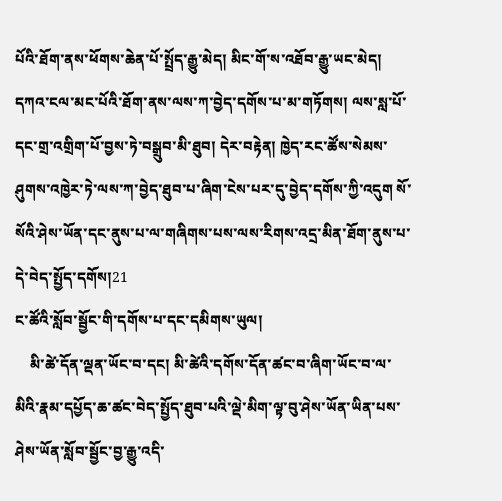པོའི་ཐོག་ནས་ཕོགས་ཆེན་པོ་སྤྲོད་རྒྱུ་མེད། མིང་གོ་ས་འཐོབ་རྒྱུ་ཡང་མེད། དཀའ་ངལ་མང་པོའི་ཐོག་ནས་ལས་ཀ་བྱེད་དགོས་པ་མ་གཏོགས། ལས་སླ་པོ་དང་གྲ་འགྲིག་པོ་བྱས་ཏེ་བསྒྲུབ་མི་ཐུབ། དེར་བརྟེན། ཁྱེད་རང་ཚོས་སེམས་ཤུགས་འཁྱེར་ཏེ་ལས་ཀ་བྱེད་ཐུབ་པ་ཞིག་ངེས་པར་དུ་བྱེད་དགོས་ཀྱི་འདུག སོ་སོའི་ཤེས་ཡོན་དང་ནུས་པ་ལ་གཞིགས་པས་ལས་རིགས་འདྲ་མིན་ཐོག་ནུས་པ་དེ་བེད་སྤྱོད་དགོས།21
ང་ཚོའི་སློབ་སྦྱོང་གི་དགོས་པ་དང་དམིགས་ཡུལ།
    མི་ཚེ་དོན་ལྡན་ཡོང་བ་དང། མི་ཚེའི་དགོས་དོན་ཚང་བ་ཞིག་ཡོང་བ་ལ་མིའི་རྣམ་དཔྱོད་ཆ་ཚང་བེད་སྤྱོད་ཐུབ་པའི་ལྡེ་མིག་ལྟ་བུ་ཤེས་ཡོན་ཡིན་པས་ཤེས་ཡོན་སློབ་སྦྱོང་བྱ་རྒྱུ་འདི་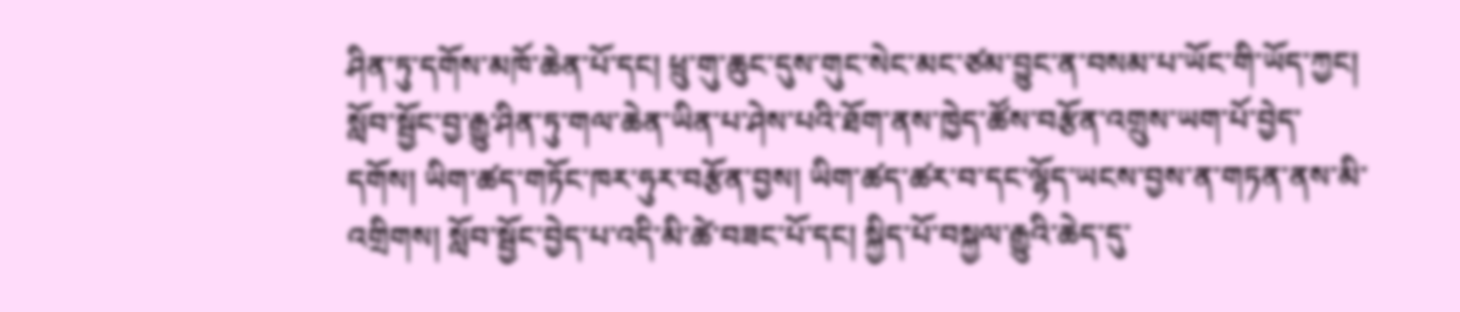ཤིན་ཏུ་དགོས་མཁོ་ཆེན་པོ་དང། ཕྲུ་གུ་ཆུང་དུས་གུང་སེང་མང་ཙམ་བྱུང་ན་བསམ་པ་ཡོང་གི་ཡོད་ཀྱང། སློབ་སྦྱོང་བྱ་རྒྱུ་ཤིན་ཏུ་གལ་ཆེན་ཡིན་པ་ཤེས་པའི་ཐོག་ནས་ཁྱེད་ཚོས་བརྩོན་འགྲུས་ཡག་པོ་བྱེད་དགོས། ཡིག་ཚད་གཏོང་ཁར་ཧུར་བརྩོན་བྱས། ཡིག་ཚད་ཚར་བ་དང་ལྷོད་ཡངས་བྱས་ན་གཏན་ནས་མི་འགྲིགས། སློབ་སྦྱོང་བྱེད་པ་འདི་མི་ཚེ་བཟང་པོ་དང། སྐྱིད་པོ་བསྐྱལ་རྒྱུའི་ཆེད་དུ་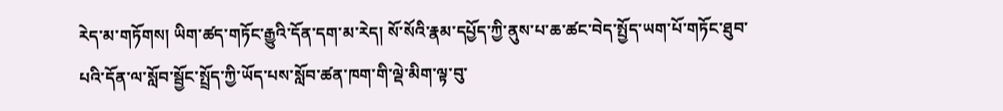རེད་མ་གཏོགས། ཡིག་ཚད་གཏོང་རྒྱུའི་དོན་དག་མ་རེད། སོ་སོའི་རྣམ་དཔྱོད་ཀྱི་ནུས་པ་ཆ་ཚང་བེད་སྤྱོད་ཡག་པོ་གཏོང་ཐུབ་པའི་དོན་ལ་སློབ་སྦྱོང་སྤྲོད་ཀྱི་ཡོད་པས་སློབ་ཚན་ཁག་གི་ལྡེ་མིག་ལྟ་བུ་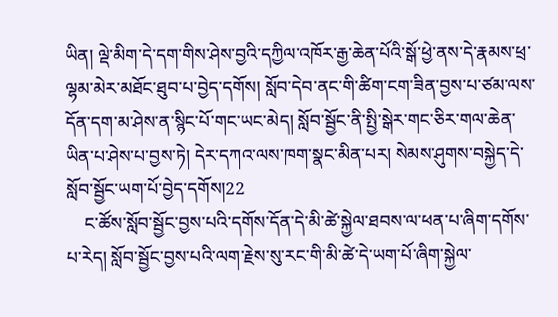ཡིན། ལྡེ་མིག་དེ་དག་གིས་ཤེས་བྱའི་དཀྱིལ་འཁོར་རྒྱ་ཆེན་པོའི་སྒོ་ཕྱེ་ནས་དེ་རྣམས་ཕྲ་ལྷམ་མེར་མཐོང་ཐུབ་པ་བྱེད་དགོས། སློབ་དེབ་ནང་གི་ཚིག་ངག་ཟིན་བྱས་པ་ཙམ་ལས་དོན་དག་མ་ཤེས་ན་སྙིང་པོ་གང་ཡང་མེད། སློབ་སྦྱོང་ནི་སྤྱི་སྒེར་གང་ཅིར་གལ་ཆེན་ཡིན་པ་ཤེས་པ་བྱས་ཏེ། དེར་དཀའ་ལས་ཁག་སྣང་མིན་པར། སེམས་ཤུགས་བསྐྱེད་དེ་སློབ་སྦྱོང་ཡག་པོ་བྱེད་དགོས།22
    ང་ཚོས་སློབ་སྦྱོང་བྱས་པའི་དགོས་དོན་དེ་མི་ཚེ་སྐྱེལ་ཐབས་ལ་ཕན་པ་ཞིག་དགོས་པ་རེད། སློབ་སྦྱོང་བྱས་པའི་ལག་རྗེས་སུ་རང་གི་མི་ཚེ་དེ་ཡག་པོ་ཞིག་སྐྱེལ་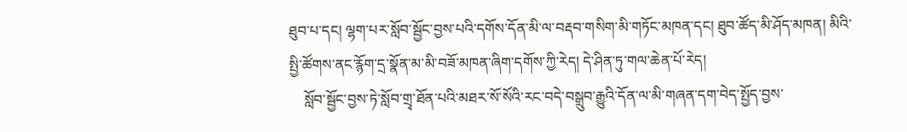ཐུབ་པ་དང། ལྷག་པར་སློབ་སྦྱོང་བྱས་པའི་དགོས་དོན་མི་ལ་བརྡབ་གསིག་མི་གཏོང་མཁན་དང། ཐུབ་ཚོད་མི་ཤོད་མཁན། མིའི་སྤྱི་ཚོགས་ནང་རྙོག་དྲ་སྣོན་མ་མི་བཟོ་མཁན་ཞིག་དགོས་ཀྱི་རེད། དེ་ཤིན་ཏུ་གལ་ཆེན་པོ་རེད།
    སློབ་སྦྱོང་བྱས་ཏེ་སློབ་གྲྭ་ཐོན་པའི་མཐར་སོ་སོའི་རང་བདེ་བསྒྲུབ་རྒྱུའི་དོན་ལ་མི་གཞན་དག་བེད་སྤྱོད་བྱས་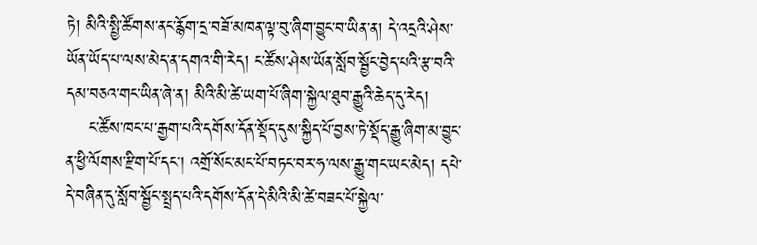ཏེ། མིའི་སྤྱི་ཚོགས་ནང་རྙོག་དྲ་བཟོ་མཁན་ལྟ་བུ་ཞིག་བྱུང་བ་ཡིན་ན། དེ་འདྲའི་ཤེས་ཡོན་ཡོད་པ་ལས་མེད་ན་དགའ་གི་རེད། ང་ཚོས་ཤེས་ཡོན་སློབ་སྦྱོང་བྱེད་པའི་རྩ་བའི་དམ་བཅའ་གང་ཡིན་ཞེ་ན། མིའི་མི་ཚེ་ཡག་པོ་ཞིག་སྐྱེལ་ཐུབ་རྒྱུའི་ཆེད་དུ་རེད།
    ང་ཚོས་ཁང་པ་རྒྱག་པའི་དགོས་དོན་སྡོད་དུས་སྐྱིད་པོ་བྱས་ཏེ་སྡོད་རྒྱུ་ཞིག་མ་བྱུང་ན་ཕྱི་ལོགས་རྫིག་པོ་དང། འགྲོ་སོང་མང་པོ་བཏང་བར་ཧ་ལས་རྒྱུ་གང་ཡང་མེད། དཔེ་དེ་བཞིན་དུ་སློབ་སྦྱོང་སྤྲད་པའི་དགོས་དོན་དེ་མིའི་མི་ཚེ་བཟང་པོ་སྐྱེལ་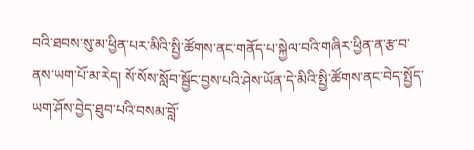བའི་ཐབས་སུ་མ་ཕྱིན་པར་མིའི་སྤྱི་ཚོགས་ནང་གནོད་པ་སྐྱེལ་བའི་གཞིར་ཕྱིན་ན་རྩ་བ་ནས་ཡག་པོ་མ་རེད། སོ་སོས་སློབ་སྦྱོང་བྱས་པའི་ཤེས་ཡོན་དེ་མིའི་སྤྱི་ཚོགས་ནང་བེད་སྤྱོད་ཡག་ཤོས་བྱེད་ཐུབ་པའི་བསམ་བློ་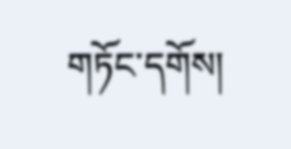གཏོང་དགོས།